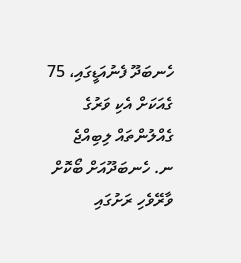ހެނބަދޫ ފެނުއަޑީގައި، 75 ގެއަކަށް އެކި ވަރުގެ ގެއްލުންތައް ލިބިއްޖެ
ނ. ހެނބަދޫއަށް ބޯކޮށް ވާރޭވެހި ރަށުގައި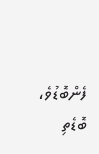ފެންބޮޑުވެ، ބޮޑެތި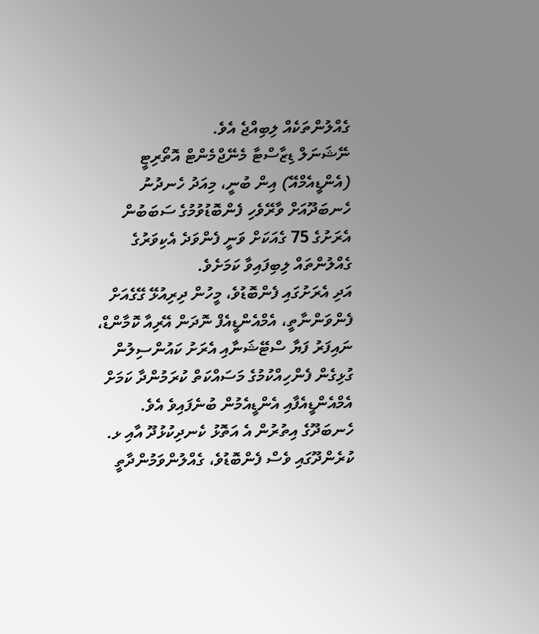ގެއްލުންތަކެއް ލިބިއްޖެ އެވެ.
ނޭޝަނަލް ޑިޒާސްޓާ މެނޭޖްމެންޓް އޮތޯރިޓީ (އެންޑީއެމްއޭ) އިން ބުނީ، މިއަދު ހެނދުނު ހެނބަދޫއަށް ވާރޭވެހި ފެންބޮޑުވުމުގެ ސަބަބުން އެރަށުގެ 75 ގެއަކަށް ވަނީ ފެންވަދެ އެކިވަރުގެ ގެއްލުންތައް ލިބިފައިވާ ކަމަށެވެ.
އަދި އެރަށުގައި ފެންބޮޑުވެ، މީހުން ދިރިއުޅޭ ގޭގެއަށް ފެންވަންނާތީ، އެމްއެންޑީއެފް ނޮދަން އޭރިއާ ކޮމާންޑް، ނައިފަރު ފަޔާ ސްޓޭޝަނާއި އެރަށު ކައުންސިލުން ގުޅިގެން ފެންހިއްކުމުގެ މަސައްކަތް ކުރަމުންދާ ކަމަށް އެމްއެންޑީއެފާއި އެންޑީއެމުން ބުނެފައިވެ އެވެ.
ހެނބަދޫގެ އިތުރުން އެ އަތޮޅު ކެނދިކުޅުދޫ އާއި ޅ. ކުރެންދޫގައި ވެސް ފެންބޮޑުވެ، ގެއްލުންވަމުންދާތީ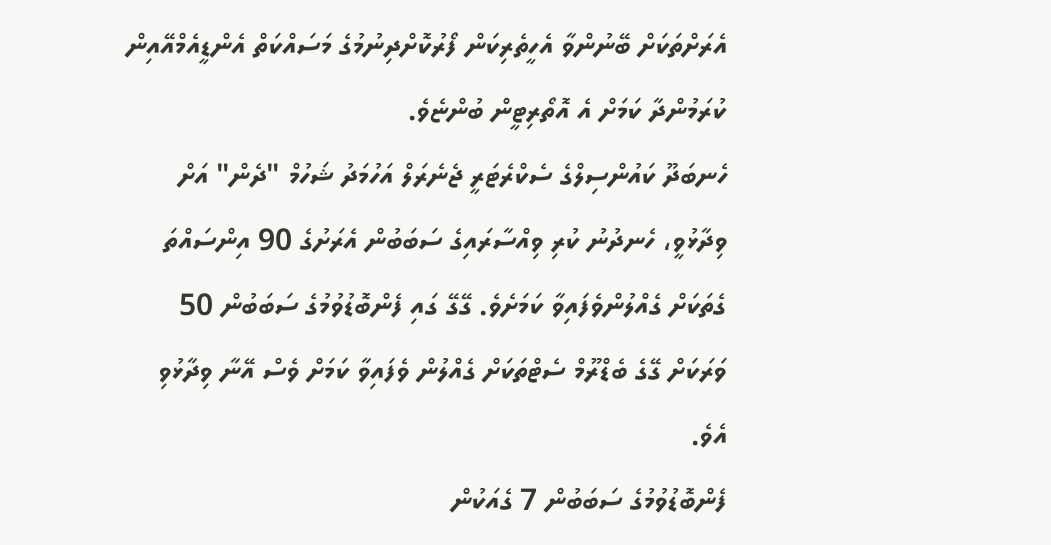އެރަށްތަކަށް ބޭނުންވާ އެހީތެރިކަން ފޯރުކޮށްދިނުމުގެ މަސައްކަތް އެންޑީއެމްއޭއިން ކުރަމުންދާ ކަމަށް އެ އޮތޯރިޓީން ބުންޏެވެ.
ހެނބަދޫ ކައުންސިލްގެ ސެކްރެޓަރީ ޖެނެރަލް އަހުމަދު ޝަހުމް "ދެން" އަށް ވިދާޅުވީ، ހެނދުނު ކުރި ވިއްސާރައިގެ ސަބަބުން އެރަށުގެ 90 އިންސައްތަ ގެތަކަށް ގެއްލުންވެފައިވާ ކަމަށެވެ. ގޭގޭ ގައި ފެންބޮޑުވުމުގެ ސަބަބުން 50 ވަރަކަށް ގޭގެ ބެޑްރޫމް ސެޓްތަކަށް ގެއްލުން ވެފައިވާ ކަމަށް ވެސް އޭނާ ވިދާޅުވި އެވެ.
ފެންބޮޑުވުމުގެ ސަބަބުން 7 ގެއަކުން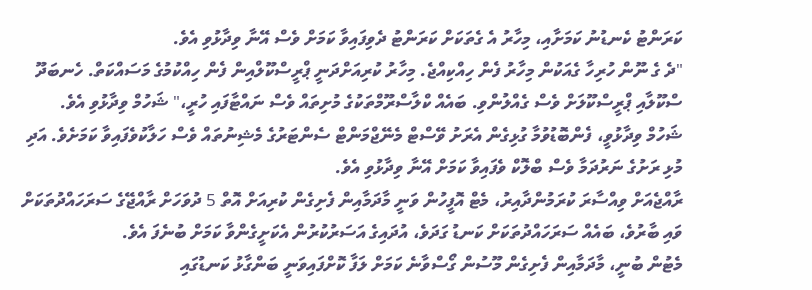ކަރަންޓު ކެނޑުނު ކަމަށާއި، މިހާރު އެ ގެތަކަށް ކަރަންޓު ދެވިފައިވާ ކަމަށް ވެސް އޭނާ ވިދާޅުވި އެވެ.
"ދެ ގެ ނޫން ހުރިހާ ގެއަކުން މިހާރު ފެން ހިއްކިއްޖެ. މިހާރު ކުރިއަށްދަނީ ޕްރީސްކޫލްއިން ފެން ހިއްކުމުގެ މަސައްކަތް. ހެނބަދޫ ސްކޫލާއި ޕްރީސްކޫލަށް ވެސް ގެއްލުންވި. ބައެއް ކްލާސްރޫމްތަކުގެ މުށިތައް ވެސް ނައްޓާފައި ހުރީ،" ޝަހުމް ވިދާޅުވި އެވެ.
ޝަހުމް ވިދާޅުވީ، ފެންބޮޑުވުމާ ގުޅިގެން އެރަށު ވޭސްޓް މެނޭޖްމަންޓް ސެންޓަރުގެ މެޝިނުތައް ވެސް ހަލާކުވެފައިވާ ކަމަށެވެ. އަދި މުޅި ރަށުގެ ނަރުދަމާ ވެސް ބްލޮކް ވެފައިވާ ކަމަށް އޭނާ ވިދާޅުވި އެވެ.
ރާއްޖެއަށް ވިއްސާރަ ކުރަމުންދާއިރު، މެޓް އޮފީހުން ވަނީ މާދަމާއިން ފެށިގެން ކުރިއަށް އޮތް 5 ދުވަހަށް ރާއްޖޭގެ ސަރަހައްދުތަކަށް ވައި ބާރުވެ، ބައެއް ސަރަހައްދުތަކަށް ކަނޑު ގަދަވެ، އުދައިގެ އަސަރުކުރުން އެކަށީގެންވާ ކަމަށް ބުނެފަ އެވެ.
މެޓުން ބުނީ، މާދަމާއިން ފެށިގެން މޫސުން ގޯސްވާނެ ކަމަށް ލަފާ ކޮށްފައިވަނީ ބަންގާޅު ކަނޑުގައި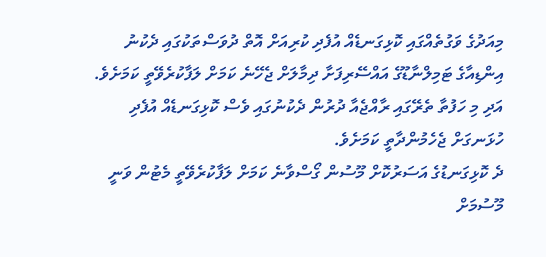މިއަދުގެ ވަގުތެއްގައި ކޮޅިގަނޑެއް އުފެދި ކުރިއަށް އޮތް ދުވަސްތަކުގައި ދެކުނު އިންޑިއާގެ ޓަމިލްނާޑޫގެ އައްސޭރިފަށާ ދިމާލަށް ޖެހޭނެ ކަމަށް ލަފާކުރެވޭތީ ކަމަށެވެ. އަދި މި ހަފުތާ ތެރޭގައި ރާއްޖެއާ ދުރުން ދެކުނުގައި ވެސް ކޮޅިގަނޑެއް އުފެދި ހުޅަނގަށް ޖެހެމުންދާތީ ކަމަށެވެ.
ދެ ކޮޅިގަނޑުގެ އަސަރުކޮށް މޫސުން ގޯސްވާނެ ކަމަށް ލަފާކުރެވޭތީ މެޓުން ވަނީ މޫސުމަށް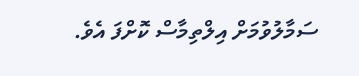ސަމާލުވުމަށް އިލްތިމާސް ކޮށްފަ އެވެ.